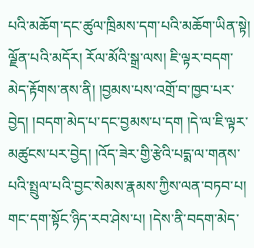པའི་མཆོག་དང་ཚུལ་ཁྲིམས་དག་པའི་མཆོག་ཡིན་སྟེ། ལྗོན་པའི་མདོར། རོལ་མོའི་སྒྲ་ལས། ཇི་ལྟར་བདག་མེད་རྟོགས་ནས་ནི། །བྱམས་པས་འགྲོ་བ་ཁྱབ་པར་བྱེད། །བདག་མེད་པ་དང་བྱམས་པ་དག །དེ་ལ་ཇི་ལྟར་མཚུངས་པར་བྱེད། །འོད་ཟེར་གྱི་རྩེའི་པདྨ་ལ་གནས་པའི་སྤྲུལ་པའི་བྱང་སེམས་རྣམས་ཀྱིས་ལན་བཏབ་པ། གང་དག་སྟོང་ཉིད་རབ་ཤེས་པ། །དེས་ནི་བདག་མེད་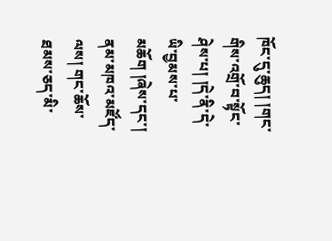ཁོང་དུ་ཆུད། །གང་གིས་འགྲོ་བ་སྟོང་ཤེས་པ། །དེ་ནི་དེ་ཡི་བྱམས་པ་མཆོག །ཞེས་དང་། ནམ་མཁའ་མཛོད་ལས། གང་ཆོས་ཐམས་ཅད་མི་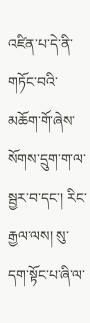འཛིན་པ་དེ་ནི་གཏོང་བའི་མཆོག་གོ་ཞེས་སོགས་དྲུག་ག་ལ་སྦྱར་བ་དང་། རིང་རྒྱལ་ལས། སུ་དག་སྟོང་པ་ཞི་ལ་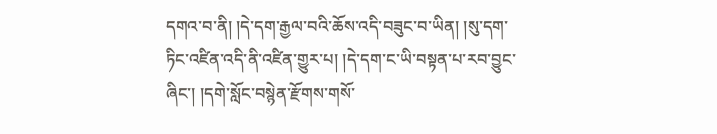དགའ་བ་ནི། །དེ་དག་རྒྱལ་བའི་ཆོས་འདི་བཟུང་བ་ཡིན། །སུ་དག་ཏིང་འཛིན་འདི་ནི་འཛིན་གྱུར་པ། །དེ་དག་ང་ཡི་བསྟན་པ་རབ་བྱུང་ཞིང་། །དགེ་སློང་བསྙེན་རྫོགས་གསོ་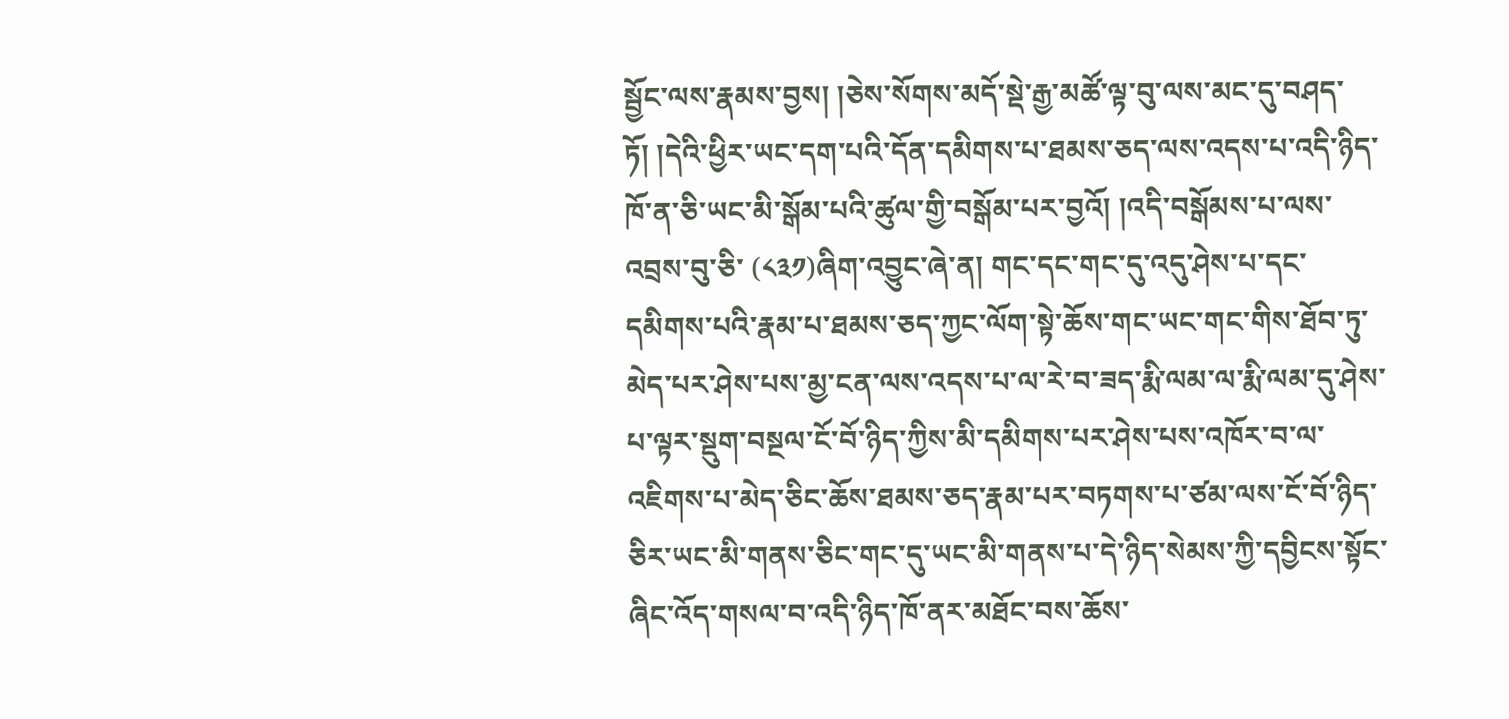སྦྱོང་ལས་རྣམས་བྱས། །ཅེས་སོགས་མདོ་སྡེ་རྒྱ་མཚོ་ལྟ་བུ་ལས་མང་དུ་བཤད་ཏོ། །དེའི་ཕྱིར་ཡང་དག་པའི་དོན་དམིགས་པ་ཐམས་ཅད་ལས་འདས་པ་འདི་ཉིད་ཁོ་ན་ཅི་ཡང་མི་སྒོམ་པའི་ཚུལ་གྱི་བསྒོམ་པར་བྱའོ། །འདི་བསྒོམས་པ་ལས་འབྲས་བུ་ཅི་ (༨༣༡)ཞིག་འབྱུང་ཞེ་ན། གང་དང་གང་དུ་འདུ་ཤེས་པ་དང་དམིགས་པའི་རྣམ་པ་ཐམས་ཅད་ཀྱང་ལོག་སྟེ་ཆོས་གང་ཡང་གང་གིས་ཐོབ་ཏུ་མེད་པར་ཤེས་པས་མྱ་ངན་ལས་འདས་པ་ལ་རེ་བ་ཟད་རྨི་ལམ་ལ་རྨི་ལམ་དུ་ཤེས་པ་ལྟར་སྡུག་བསྔལ་ངོ་བོ་ཉིད་ཀྱིས་མི་དམིགས་པར་ཤེས་པས་འཁོར་བ་ལ་འཇིགས་པ་མེད་ཅིང་ཆོས་ཐམས་ཅད་རྣམ་པར་བཏགས་པ་ཙམ་ལས་ངོ་བོ་ཉིད་ཅིར་ཡང་མི་གནས་ཅིང་གང་དུ་ཡང་མི་གནས་པ་དེ་ཉིད་སེམས་ཀྱི་དབྱིངས་སྟོང་ཞིང་འོད་གསལ་བ་འདི་ཉིད་ཁོ་ནར་མཐོང་བས་ཆོས་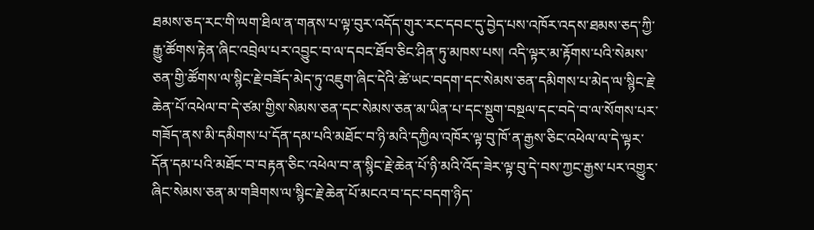ཐམས་ཅད་རང་གི་ལག་ཐིལ་ན་གནས་པ་ལྟ་བུར་འདོད་གུར་རང་དབང་དུ་བྱེད་པས་འཁོར་འདས་ཐམས་ཅད་ཀྱི་རྒྱུ་ཚོགས་རྟེན་ཞིང་འབྲེལ་པར་འབྱུང་བ་ལ་དབང་ཐོབ་ཅིང་ཤིན་ཏུ་མཁས་པས། འདི་ལྟར་མ་རྟོགས་པའི་སེམས་ཅན་གྱི་ཚོགས་ལ་སྙིང་རྗེ་བཟོད་མེད་ཏུ་འཇུག་ཞིང་དེའི་ཚེ་ཡང་བདག་དང་སེམས་ཅན་དམིགས་པ་མེད་ལ་སྙིང་རྗེ་ཆེན་པོ་འཕེལ་བ་དེ་ཙམ་གྱིས་སེམས་ཅན་དང་སེམས་ཅན་མ་ཡིན་པ་དང་སྡུག་བསྔལ་དང་བདེ་བ་ལ་སོགས་པར་གཟོད་ནས་མི་དམིགས་པ་དོན་དམ་པའི་མཐོང་བ་ཉི་མའི་དཀྱིལ་འཁོར་ལྟ་བུ་ཁོ་ན་རྒྱས་ཅིང་འཕེལ་ལ་དེ་ལྟར་དོན་དམ་པའི་མཐོང་བ་བརྟན་ཅིང་འཕེལ་བ་ན་སྙིང་རྗེ་ཆེན་པོ་ཉི་མའི་འོད་ཟེར་ལྟ་བུ་དེ་བས་ཀྱང་རྒྱས་པར་འགྱུར་ཞིང་སེམས་ཅན་མ་གཟིགས་ལ་སྙིང་རྗེ་ཆེན་པོ་མངའ་བ་དང་བདག་ཉིད་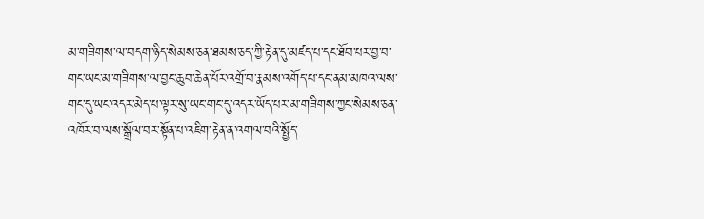མ་གཟིགས་ལ་བདག་ཉིད་སེམས་ཅན་ཐམས་ཅད་ཀྱི་རྟེན་དུ་མཛད་པ་དང་ཐོབ་པར་བྱ་བ་གང་ཡང་མ་གཟིགས་ལ་བྱང་ཆུབ་ཆེན་པོར་འགྲོ་བ་རྣམས་འགོད་པ་དང་ནམ་མཁའ་ལས་གང་དུ་ཡང་འདར་མེད་པ་ལྟར་སུ་ཡང་གང་དུ་འདར་ཡོད་པར་མ་གཟིགས་ཀྱང་སེམས་ཅན་འཁོར་བ་ལས་སྒྲོལ་བར་སྟོན་པ་འཇིག་རྟེན་ན་འགལ་བའི་སྤྱོད་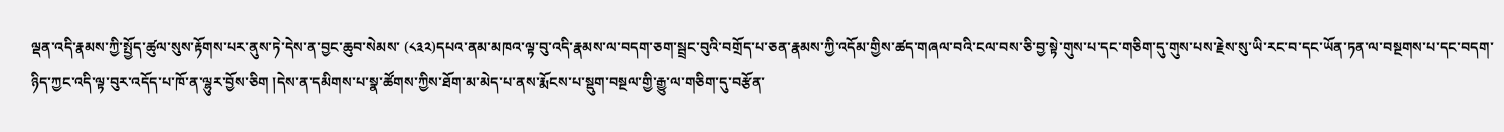ལྡན་འདི་རྣམས་ཀྱི་སྤྱོད་ཚུལ་སུས་རྟོགས་པར་ནུས་ཏེ་དེས་ན་བྱང་ཆུབ་སེམས་ (༨༣༢)དཔའ་ནམ་མཁའ་ལྟ་བུ་འདི་རྣམས་ལ་བདག་ཅག་སྦྲང་བུའི་བགྲོད་པ་ཅན་རྣམས་ཀྱི་འདོམ་གྱིས་ཚད་གཞལ་བའི་ངལ་བས་ཅི་བྱ་སྟེ་གུས་པ་དང་གཅིག་དུ་གུས་པས་རྗེས་སུ་ཡི་རང་བ་དང་ཡོན་ཏན་ལ་བསྔགས་པ་དང་བདག་ཉིད་ཀྱང་འདི་ལྟ་བུར་འདོད་པ་ཁོ་ན་ལྷུར་བྱོས་ཅིག །དེས་ན་དམིགས་པ་སྣ་ཚོགས་ཀྱིས་ཐོག་མ་མེད་པ་ནས་རྨོངས་པ་སྡུག་བསྔལ་གྱི་རྒྱུ་ལ་གཅིག་དུ་བརྩོན་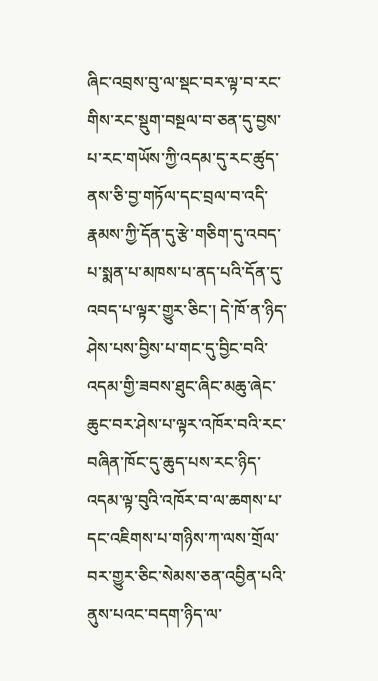ཞིང་འབྲས་བུ་ལ་སྡང་བར་ལྟ་བ་རང་གིས་རང་སྡུག་བསྔལ་བ་ཅན་དུ་བྱས་པ་རང་གཡོས་ཀྱི་འདམ་དུ་རང་ཚུད་ནས་ཅི་བྱ་གཏོལ་དང་བྲལ་བ་འདི་རྣམས་ཀྱི་དོན་དུ་རྩེ་གཅིག་དུ་འབད་པ་སྨན་པ་མཁས་པ་ནད་པའི་དོན་དུ་འབད་པ་ལྟར་གྱུར་ཅིང་། དེ་ཁོ་ན་ཉིད་ཤེས་པས་བྱིས་པ་གང་དུ་བྱིང་བའི་འདམ་གྱི་ཟབས་ཐུང་ཞིང་མཆུ་ཞེང་ཆུང་བར་ཤེས་པ་ལྟར་འཁོར་བའི་རང་བཞིན་ཁོང་དུ་ཆུད་པས་རང་ཉིད་འདམ་ལྟ་བུའི་འཁོར་བ་ལ་ཆགས་པ་དང་འཇིགས་པ་གཉིས་ཀ་ལས་གྲོལ་བར་གྱུར་ཅིང་སེམས་ཅན་འབྱིན་པའི་ནུས་པའང་བདག་ཉིད་ལ་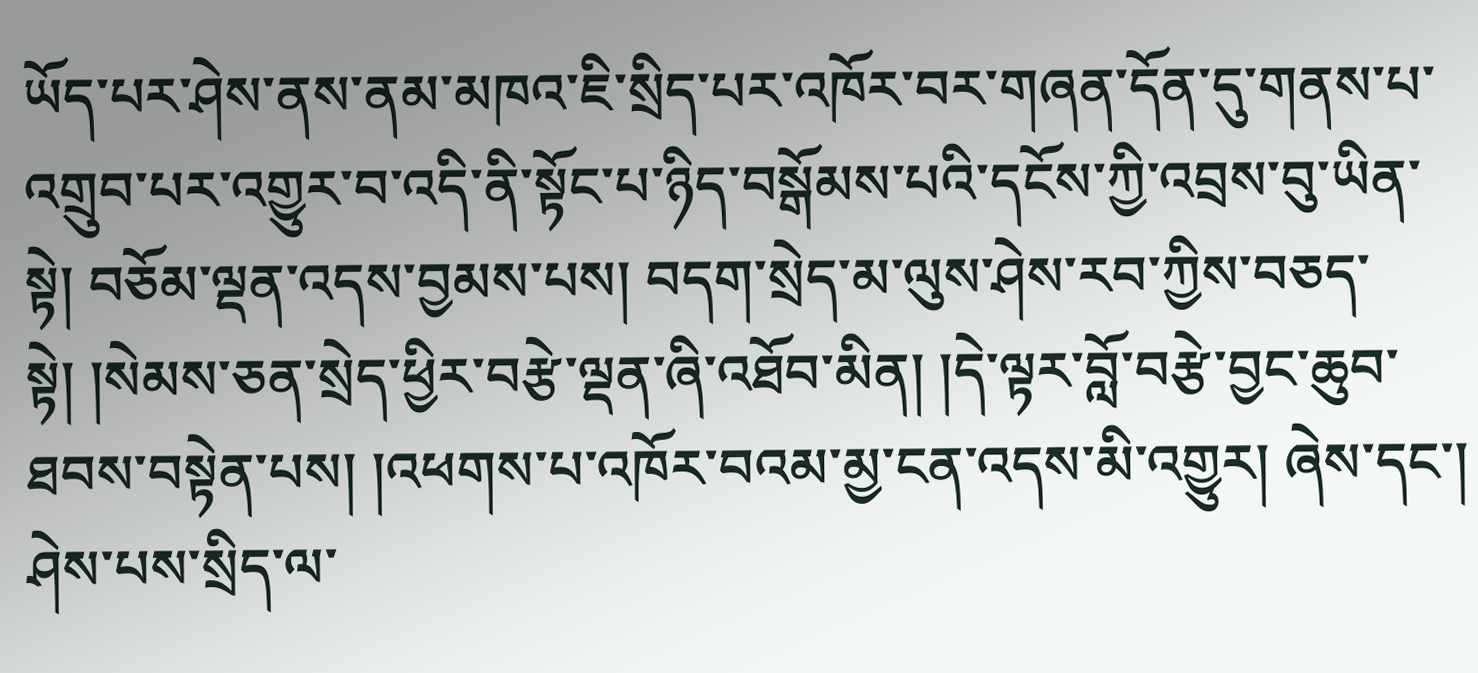ཡོད་པར་ཤེས་ནས་ནམ་མཁའ་ཇི་སྲིད་པར་འཁོར་བར་གཞན་དོན་དུ་གནས་པ་འགྲུབ་པར་འགྱུར་བ་འདི་ནི་སྟོང་པ་ཉིད་བསྒོམས་པའི་དངོས་ཀྱི་འབྲས་བུ་ཡིན་སྟེ། བཅོམ་ལྡན་འདས་བྱམས་པས། བདག་སྲེད་མ་ལུས་ཤེས་རབ་ཀྱིས་བཅད་སྟེ། །སེམས་ཅན་སྲེད་ཕྱིར་བརྩེ་ལྡན་ཞི་འཐོབ་མིན། །དེ་ལྟར་བློ་བརྩེ་བྱང་ཆུབ་ཐབས་བསྟེན་པས། །འཕགས་པ་འཁོར་བའམ་མྱ་ངན་འདས་མི་འགྱུར། ཞེས་དང་། ཤེས་པས་སྲིད་ལ་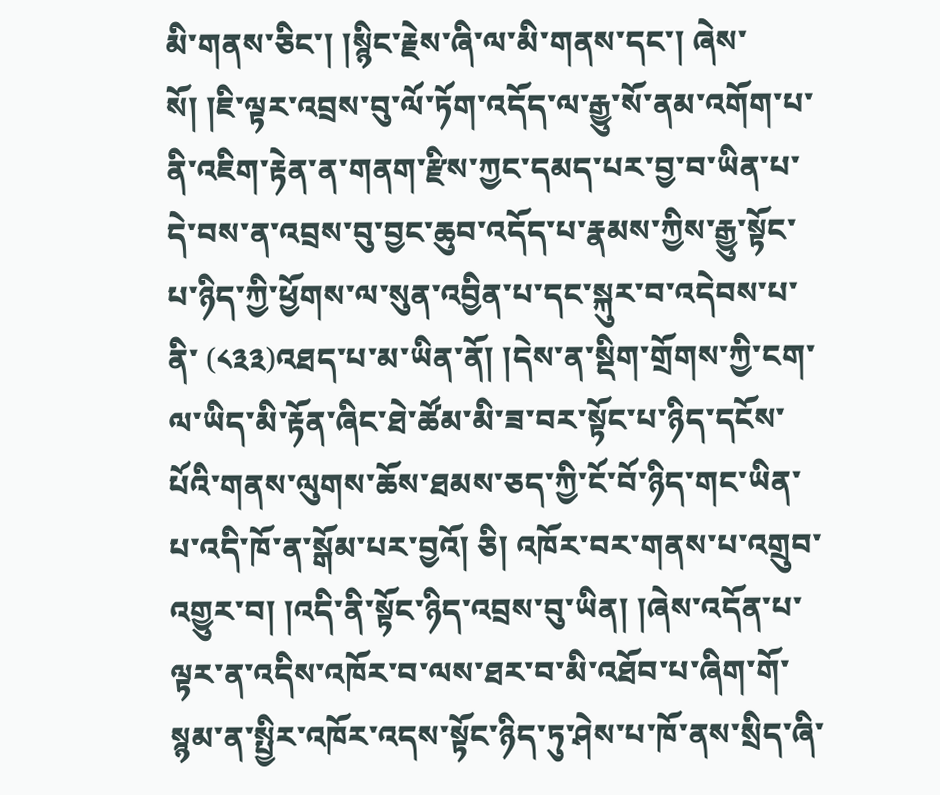མི་གནས་ཅིང་། །སྙིང་རྗེས་ཞི་ལ་མི་གནས་དང་། ཞེས་སོ། །ཇི་ལྟར་འབྲས་བུ་ལོ་ཏོག་འདོད་ལ་རྒྱུ་སོ་ནམ་འགོག་པ་ནི་འཇིག་རྟེན་ན་གནག་རྫིས་ཀྱང་དམད་པར་བྱ་བ་ཡིན་པ་དེ་བས་ན་འབྲས་བུ་བྱང་ཆུབ་འདོད་པ་རྣམས་ཀྱིས་རྒྱུ་སྟོང་པ་ཉིད་ཀྱི་ཕྱོགས་ལ་སུན་འབྱིན་པ་དང་སྐུར་བ་འདེབས་པ་ནི་ (༨༣༣)འཐད་པ་མ་ཡིན་ནོ། །དེས་ན་སྡིག་གྲོགས་ཀྱི་ངག་ལ་ཡིད་མི་རྟོན་ཞིང་ཐེ་ཚོམ་མི་ཟ་བར་སྟོང་པ་ཉིད་དངོས་པོའི་གནས་ལུགས་ཆོས་ཐམས་ཅད་ཀྱི་ངོ་བོ་ཉིད་གང་ཡིན་པ་འདི་ཁོ་ན་སྒོམ་པར་བྱའོ། ཅི། འཁོར་བར་གནས་པ་འགྲུབ་འགྱུར་བ། །འདི་ནི་སྟོང་ཉིད་འབྲས་བུ་ཡིན། །ཞེས་འདོན་པ་ལྟར་ན་འདིས་འཁོར་བ་ལས་ཐར་བ་མི་འཐོབ་པ་ཞིག་གོ་སྙམ་ན་སྤྱིར་འཁོར་འདས་སྟོང་ཉིད་ཏུ་ཤེས་པ་ཁོ་ནས་སྲིད་ཞི་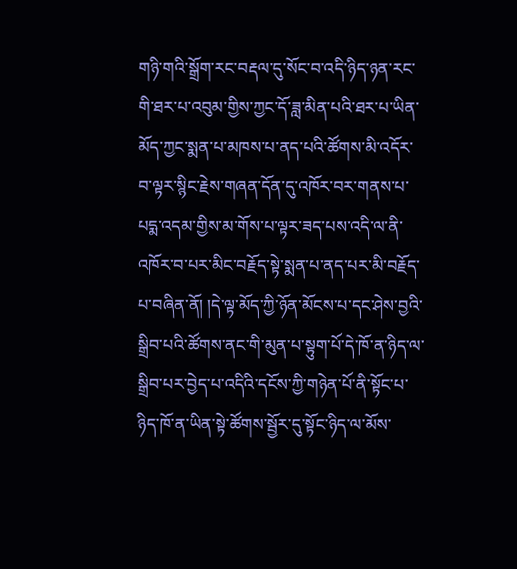གཉི་གའི་སྒྲོག་རང་བརྡལ་དུ་སོང་བ་འདི་ཉིད་ཉན་རང་གི་ཐར་པ་འབུམ་གྱིས་ཀྱང་དོ་ཟླ་མིན་པའི་ཐར་པ་ཡིན་མོད་ཀྱང་སྨན་པ་མཁས་པ་ནད་པའི་ཚོགས་མི་འདོར་བ་ལྟར་སྙིང་རྗེས་གཞན་དོན་དུ་འཁོར་བར་གནས་པ་པདྨ་འདམ་གྱིས་མ་གོས་པ་ལྟར་ཟད་པས་འདི་ལ་ནི་འཁོར་བ་པར་མིང་བརྗོད་སྟེ་སྨན་པ་ནད་པར་མི་བརྗོད་པ་བཞིན་ནོ། །དེ་ལྟ་མོད་ཀྱི་ཉོན་མོངས་པ་དང་ཤེས་བྱའི་སྒྲིབ་པའི་ཚོགས་ནང་གི་མུན་པ་སྟུག་པོ་དེ་ཁོ་ན་ཉིད་ལ་སྒྲིབ་པར་བྱེད་པ་འདིའི་དངོས་ཀྱི་གཉེན་པོ་ནི་སྟོང་པ་ཉིད་ཁོ་ན་ཡིན་སྟེ་ཚོགས་སྦྱོར་དུ་སྟོང་ཉིད་ལ་མོས་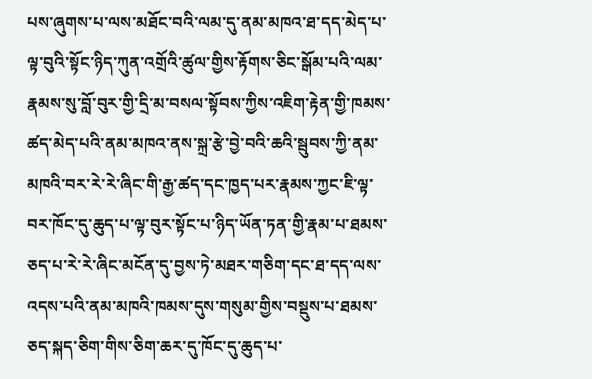པས་ཞུགས་པ་ལས་མཐོང་བའི་ལམ་དུ་ནམ་མཁའ་ཐ་དད་མེད་པ་ལྟ་བུའི་སྟོང་ཉིད་ཀུན་འགྲོའི་ཚུལ་གྱིས་རྟོགས་ཅིང་སྒོམ་པའི་ལམ་རྣམས་སུ་བློ་བུར་གྱི་དྲི་མ་བསལ་སྟོབས་ཀྱིས་འཇིག་རྟེན་གྱི་ཁམས་ཚད་མེད་པའི་ནམ་མཁའ་ནས་སྐྲ་རྩེ་བྱེ་བའི་ཆའི་སྦུབས་ཀྱི་ནམ་མཁའི་བར་རེ་རེ་ཞིང་གི་རྒྱ་ཚད་དང་ཁྱད་པར་རྣམས་ཀྱང་ཇི་ལྟ་བར་ཁོང་དུ་ཆུད་པ་ལྟ་བུར་སྟོང་པ་ཉིད་ཡོན་ཏན་གྱི་རྣམ་པ་ཐམས་ཅད་པ་རེ་རེ་ཞིང་མངོན་དུ་བྱས་ཏེ་མཐར་གཅིག་དང་ཐ་དད་ལས་འདས་པའི་ནམ་མཁའི་ཁམས་དུས་གསུམ་གྱིས་བསྡུས་པ་ཐམས་ཅད་སྐད་ཅིག་གིས་ཅིག་ཆར་དུ་ཁོང་དུ་ཆུད་པ་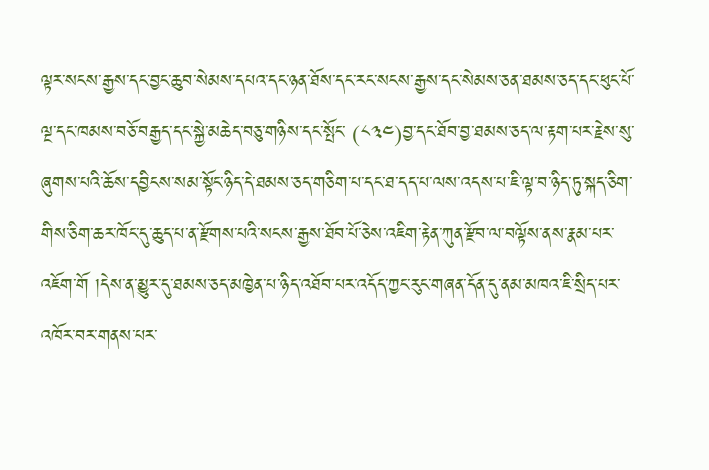ལྟར་སངས་རྒྱས་དང་བྱང་ཆུབ་སེམས་དཔའ་དང་ཉན་ཐོས་དང་རང་སངས་རྒྱས་དང་སེམས་ཅན་ཐམས་ཅད་དང་ཕུང་པོ་ལྔ་དང་ཁམས་བཅོ་བརྒྱད་དང་སྐྱེ་མཆེད་བཅུ་གཉིས་དང་སྤོང་ (༨༣༤)བྱ་དང་ཐོབ་བྱ་ཐམས་ཅད་ལ་རྟག་པར་རྗེས་སུ་ཞུགས་པའི་ཆོས་དབྱིངས་སམ་སྟོང་ཉིད་དེ་ཐམས་ཅད་གཅིག་པ་དང་ཐ་དད་པ་ལས་འདས་པ་ཇི་ལྟ་བ་ཉིད་ཏུ་སྐད་ཅིག་གིས་ཅིག་ཆར་ཁོང་དུ་ཆུད་པ་ན་རྫོགས་པའི་སངས་རྒྱས་ཐོབ་པོ་ཅེས་འཇིག་རྟེན་ཀུན་རྫོབ་ལ་བལྟོས་ནས་རྣམ་པར་འཇོག་གོ །དེས་ན་མྱུར་དུ་ཐམས་ཅད་མཁྱེན་པ་ཉིད་འཐོབ་པར་འདོད་ཀྱང་རུང་གཞན་དོན་དུ་ནམ་མཁའ་ཇི་སྲིད་པར་འཁོར་བར་གནས་པར་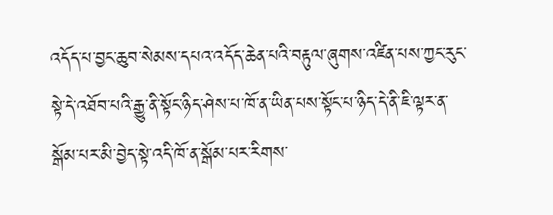འདོད་པ་བྱང་ཆུབ་སེམས་དཔའ་འདོད་ཆེན་པའི་བརྟུལ་ཞུགས་འཛིན་པས་ཀྱང་རུང་སྟེ་དེ་འཐོབ་པའི་རྒྱུ་ནི་སྟོང་ཉིད་ཤེས་པ་ཁོ་ན་ཡིན་པས་སྟོང་པ་ཉིད་དེ་ནི་ཇི་ལྟར་ན་སྒོམ་པར་མི་བྱེད་སྟེ་འདི་ཁོ་ན་སྒོམ་པར་རིགས་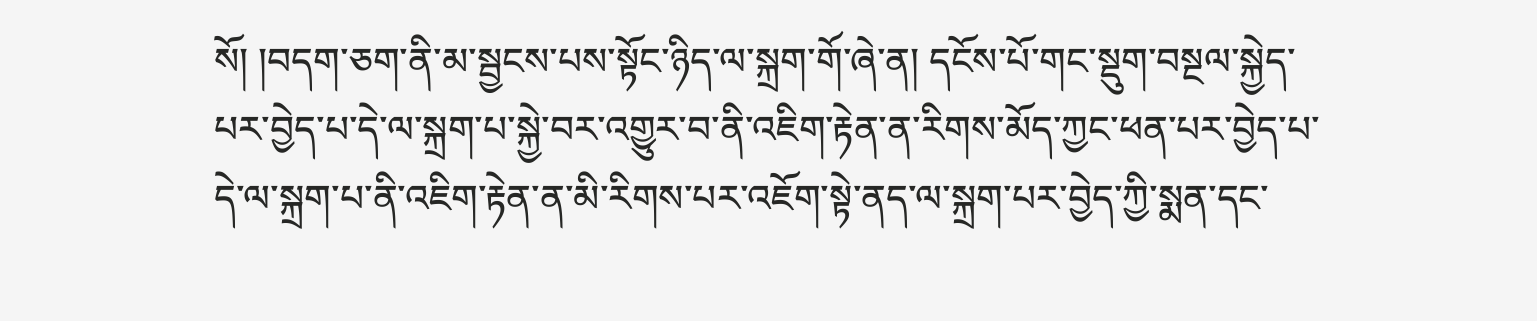སོ། །བདག་ཅག་ནི་མ་སྦྱངས་པས་སྟོང་ཉིད་ལ་སྐྲག་གོ་ཞེ་ན། དངོས་པོ་གང་སྡུག་བསྔལ་སྐྱེད་པར་བྱེད་པ་དེ་ལ་སྐྲག་པ་སྐྱེ་བར་འགྱུར་བ་ནི་འཇིག་རྟེན་ན་རིགས་མོད་ཀྱང་ཕན་པར་བྱེད་པ་དེ་ལ་སྐྲག་པ་ནི་འཇིག་རྟེན་ན་མི་རིགས་པར་འཇོག་སྟེ་ནད་ལ་སྐྲག་པར་བྱེད་ཀྱི་སྨན་དང་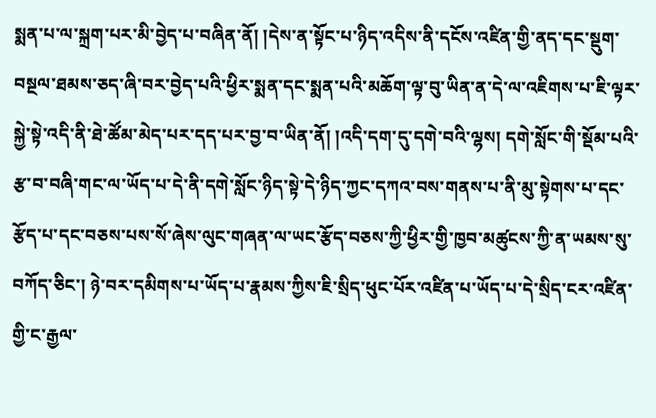སྨན་པ་ལ་སྐྲག་པར་མི་བྱེད་པ་བཞིན་ནོ། །དེས་ན་སྟོང་པ་ཉིད་འདིས་ནི་དངོས་འཛིན་གྱི་ནད་དང་སྡུག་བསྔལ་ཐམས་ཅད་ཞི་བར་བྱེད་པའི་ཕྱིར་སྨན་དང་སྨན་པའི་མཆོག་ལྟ་བུ་ཡིན་ན་དེ་ལ་འཇིགས་པ་ཇི་ལྟར་སྐྱེ་སྟེ་འདི་ནི་ཐེ་ཚོམ་མེད་པར་དད་པར་བྱ་བ་ཡིན་ནོ། །འདི་དག་དུ་དགེ་བའི་ལྷས། དགེ་སློང་གི་སྡོམ་པའི་རྩ་བ་བཞི་གང་ལ་ཡོད་པ་དེ་ནི་དགེ་སློང་ཉིད་སྟེ་དེ་ཉིད་ཀྱང་དཀའ་བས་གནས་པ་ནི་མུ་སྟེགས་པ་དང་རྩོད་པ་དང་བཅས་པས་སོ་ཞེས་ལུང་གཞན་ལ་ཡང་རྩོད་བཅས་ཀྱི་ཕྱིར་གྱི་ཁྱབ་མཚུངས་ཀྱི་ན་ཡམས་སུ་བཀོད་ཅིང་། ཉེ་བར་དམིགས་པ་ཡོད་པ་རྣམས་ཀྱིས་ཇི་སྲིད་ཕུང་པོར་འཛིན་པ་ཡོད་པ་དེ་སྲིད་ངར་འཛིན་གྱི་ང་རྒྱལ་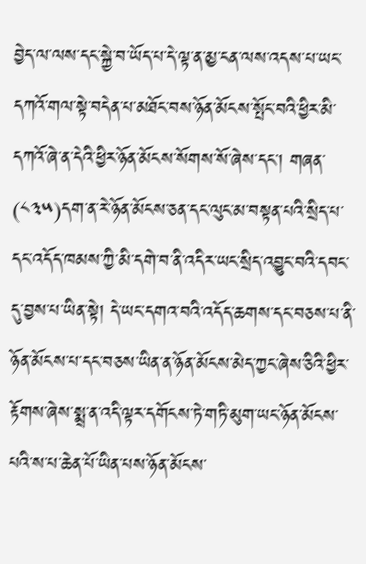བྱེད་ལ་ལས་དང་སྐྱེ་བ་ཡོད་པ་དེ་ལྟ་ན་མྱ་ངན་ལས་འདས་པ་ཡང་དཀའོ་གལ་སྟེ་བདེན་པ་མཐོང་བས་ཉོན་མོངས་སྤོང་བའི་ཕྱིར་མི་དཀའོ་ཞེ་ན་དེའི་ཕྱིར་ཉོན་མོངས་སོགས་སོ་ཞེས་དང་། གཞན་ (༨༣༥)དག་ན་རེ་ཉོན་མོངས་ཅན་དང་ལུང་མ་བསྟན་པའི་སྲིད་པ་དང་འདོད་ཁམས་ཀྱི་མི་དགེ་བ་ནི་འདིར་ཡང་སྲིད་འབྱུང་བའི་དབང་དུ་བྱས་པ་ཡིན་སྟེ། དེ་ཡང་དགའ་བའི་འདོད་ཆགས་དང་བཅས་པ་ནི་ཉོན་མོངས་པ་དང་བཅས་ཡིན་ན་ཉོན་མོངས་མེད་ཀྱང་ཞེས་ཅིའི་ཕྱིར་རྟོགས་ཞེས་སྨྲ་ན་འདི་ལྟར་དགོངས་ཏེ་གཏི་མུག་ཡང་ཉོན་མོངས་པའི་ས་པ་ཆེན་པོ་ཡིན་པས་ཉོན་མོངས་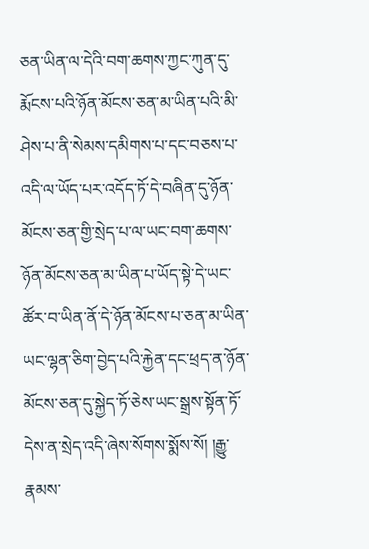ཅན་ཡིན་ལ་དེའི་བག་ཆགས་ཀྱང་ཀུན་དུ་རྨོངས་པའི་ཉོན་མོངས་ཅན་མ་ཡིན་པའི་མི་ཤེས་པ་ནི་སེམས་དམིགས་པ་དང་བཅས་པ་འདི་ལ་ཡོད་པར་འདོད་ཏོ་དེ་བཞིན་དུ་ཉོན་མོངས་ཅན་གྱི་སྲེད་པ་ལ་ཡང་བག་ཆགས་ཉོན་མོངས་ཅན་མ་ཡིན་པ་ཡོད་སྟེ་དེ་ཡང་ཚོར་བ་ཡིན་ནོ་དེ་ཉོན་མོངས་པ་ཅན་མ་ཡིན་ཡང་ལྷན་ཅིག་བྱེད་པའི་རྐྱེན་དང་ཕྲད་ན་ཉོན་མོངས་ཅན་དུ་སྐྱེད་ཏོ་ཅེས་ཡང་སྒྲས་སྟོན་ཏོ་དེས་ན་སྲེད་འདི་ཞེས་སོགས་སྨོས་སོ། །རྒྱུ་རྣམས་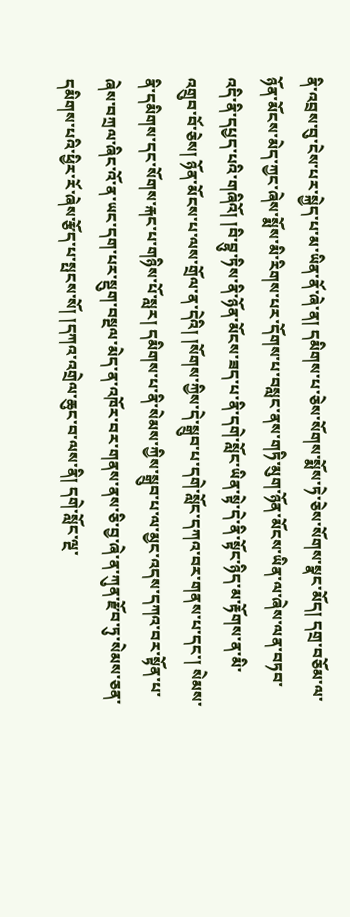ནི་འབྲས་བུ་ངེས་པར་སྐྱེད་པ་མ་ཡིན་ནོ་ཞེ་ན། དམིགས་པ་ཅེས་སོགས་སྨོས་ཏེ་ཅེས་སོགས་སྣང་མོད། དགྲ་བཅོམ་ལ་ཉོན་མོངས་མེད་ཀྱང་ཞེས་སྨོས་མི་རིགས་པར་དོགས་པ་བསླང་ནས་གཏི་མུག་ཉོན་མོངས་ཡིན་ལ་ཞེས་ལན་བཏབ་འདི་ནི་དཔྱད་པའི་གཞིའོ། །བི་བྷུ་ཏིས་ནི་ཉོན་མོངས་ཟད་པ་ནི་དགེ་སློང་ཡིན་སྟེ་དེ་ནི་སྟོང་ཉིད་མ་རྟོགས་ན་མི་འགྲུབ་བོ་ཅེས། ཉོན་མོངས་པ་ལས་གྲོལ་ན་དེའི། །སོགས་ཀྱིས་དེ་སྒྲུབ་པ་དགེ་སློང་དཀའ་བར་གནས་པ་དང་། སེམས་ནི་དམིགས་དང་སོགས་རྐང་པ་གཉིས་པོ་སླར། དམིགས་པ་ནི་སེམས་ཀྱིས་སྒྲུབ་པ་ལ་མྱང་འདས་དཀའ་བར་སྟོན་པ་ཞེས་བཀྲལ་ཞིང་འོ་ན་ཡང་དག་པར་སྡུག་བསྔལ་མེད་ན་འཁོར་བར་གནས་ནས་ཅི་བྱ་ཞེ་ན་ཀུན་རྫོབ་ཏུ་སེམས་ཅན་དམིགས་པའི་ཕྱིར་རོ་ཞེས་རྩོད་པ་སྤངས་སོ། །དཀའ་འགྲེལ་ཆུང་བ་ལས་ནི། དགེ་སློང་ལྔ་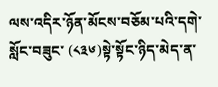ལས་འདིར་ཉོན་མོངས་བཅོམ་པའི་དགེ་སློང་བཟུང་ (༨༣༦)སྟེ་སྟོང་ཉིད་མེད་ན་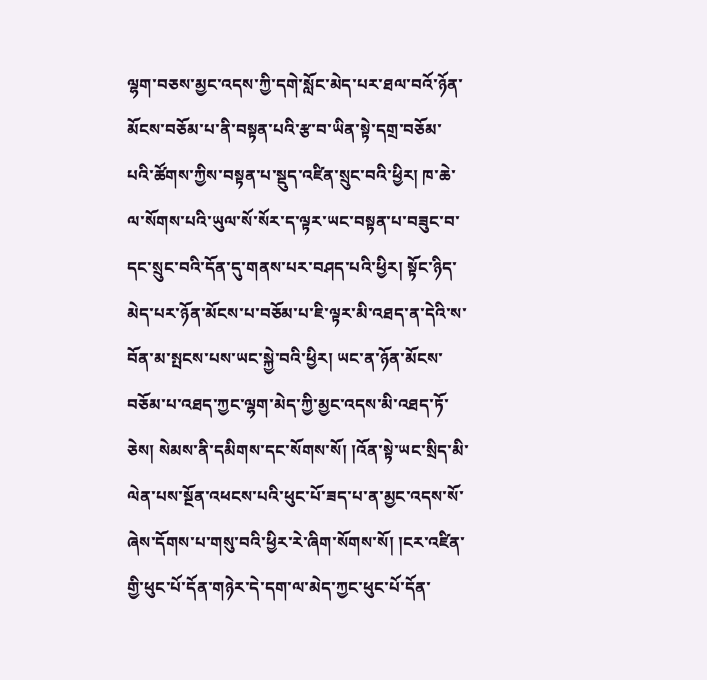ལྷག་བཅས་མྱང་འདས་ཀྱི་དགེ་སློང་མེད་པར་ཐལ་བའོ་ཉོན་མོངས་བཅོམ་པ་ནི་བསྟན་པའི་རྩ་བ་ཡིན་སྟེ་དགྲ་བཅོམ་པའི་ཚོགས་ཀྱིས་བསྟན་པ་སྡུད་འཛིན་སྲུང་བའི་ཕྱིར། ཁ་ཆེ་ལ་སོགས་པའི་ཡུལ་སོ་སོར་ད་ལྟར་ཡང་བསྟན་པ་བཟུང་བ་དང་སྲུང་བའི་དོན་དུ་གནས་པར་བཤད་པའི་ཕྱིར། སྟོང་ཉིད་མེད་པར་ཉོན་མོངས་པ་བཅོམ་པ་ཇི་ལྟར་མི་འཐད་ན་དེའི་ས་བོན་མ་སྤངས་པས་ཡང་སྐྱེ་བའི་ཕྱིར། ཡང་ན་ཉོན་མོངས་བཅོམ་པ་འཐད་ཀྱང་ལྷག་མེད་ཀྱི་མྱང་འདས་མི་འཐད་ཏོ་ཅེས། སེམས་ནི་དམིགས་དང་སོགས་སོ། །འོན་སྟེ་ཡང་སྲིད་མི་ལེན་པས་སྔོན་འཕངས་པའི་ཕུང་པོ་ཟད་པ་ན་མྱང་འདས་སོ་ཞེས་དོགས་པ་གསུ་བའི་ཕྱིར་རེ་ཞིག་སོགས་སོ། །ངར་འཛིན་གྱི་ཕུང་པོ་དོན་གཉེར་དེ་དག་ལ་མེད་ཀྱང་ཕུང་པོ་དོན་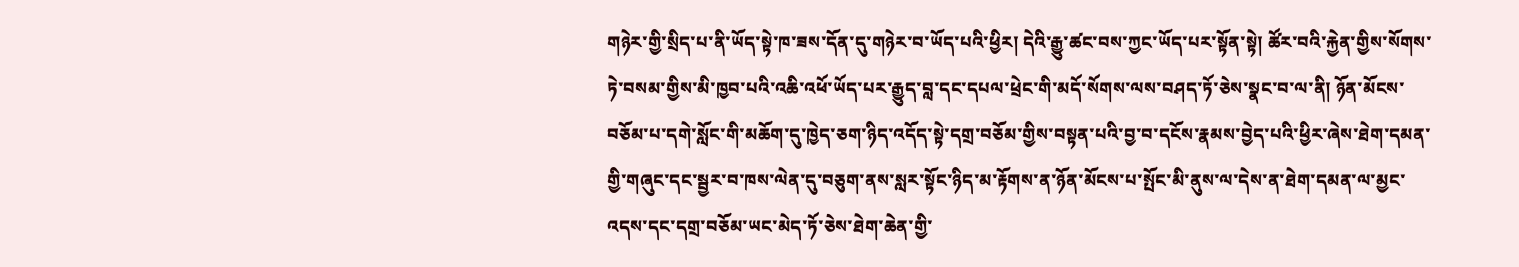གཉེར་གྱི་སྲིད་པ་ནི་ཡོད་སྟེ་ཁ་ཟས་དོན་དུ་གཉེར་བ་ཡོད་པའི་ཕྱིར། དེའི་རྒྱུ་ཚང་བས་ཀྱང་ཡོད་པར་སྟོན་སྟེ། ཚོར་བའི་རྐྱེན་གྱིས་སོགས་ཏེ་བསམ་གྱིས་མི་ཁྱབ་པའི་འཆི་འཕོ་ཡོད་པར་རྒྱུད་བླ་དང་དཔལ་ཕྲེང་གི་མདོ་སོགས་ལས་བཤད་ཏོ་ཅེས་སྣང་བ་ལ་ནི། ཉོན་མོངས་བཅོམ་པ་དགེ་སློང་གི་མཆོག་དུ་ཁྱེད་ཅག་ཉིད་འདོད་སྟེ་དགྲ་བཅོམ་གྱིས་བསྟན་པའི་བྱ་བ་དངོས་རྣམས་བྱེད་པའི་ཕྱིར་ཞེས་ཐེག་དམན་གྱི་གཞུང་དང་སྦྱར་བ་ཁས་ལེན་དུ་བཅུག་ནས་སླར་སྟོང་ཉིད་མ་རྟོགས་ན་ཉོན་མོངས་པ་སྤོང་མི་ནུས་ལ་དེས་ན་ཐེག་དམན་ལ་མྱང་འདས་དང་དགྲ་བཅོམ་ཡང་མེད་ཏོ་ཅེས་ཐེག་ཆེན་གྱི་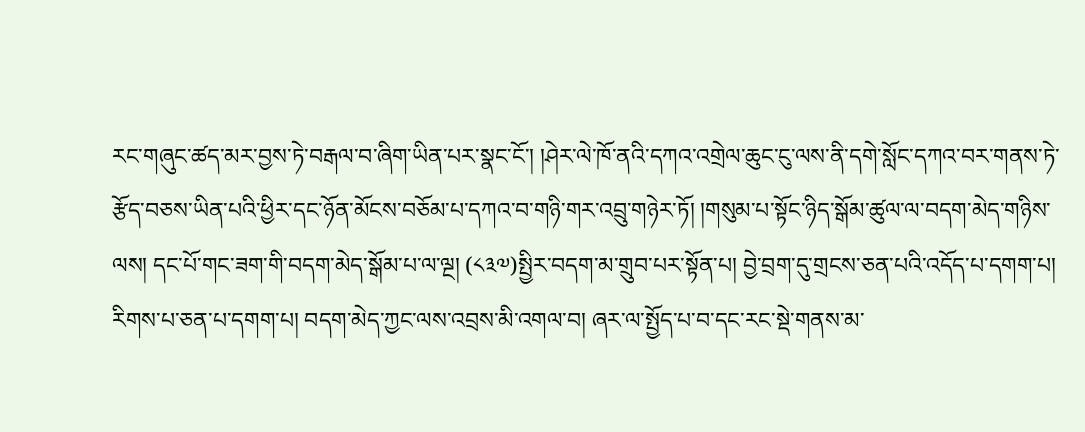རང་གཞུང་ཚད་མར་བྱས་ཏེ་བརྒལ་བ་ཞིག་ཡིན་པར་སྣང་ངོ་། །ཤེར་ལེ་ཁོ་ནའི་དཀའ་འགྲེལ་ཆུང་ངུ་ལས་ནི་དགེ་སློང་དཀའ་བར་གནས་ཏེ་རྩོད་བཅས་ཡིན་པའི་ཕྱིར་དང་ཉོན་མོངས་བཅོམ་པ་དཀའ་བ་གཉི་གར་འབྲུ་གཉེར་ཏོ། །གསུམ་པ་སྟོང་ཉིད་སྒོམ་ཚུལ་ལ་བདག་མེད་གཉིས་ལས། དང་པོ་གང་ཟག་གི་བདག་མེད་སྒོམ་པ་ལ་ལྔ། (༨༣༧)སྤྱིར་བདག་མ་གྲུབ་པར་སྟོན་པ། བྱེ་བྲག་དུ་གྲངས་ཅན་པའི་འདོད་པ་དགག་པ། རིགས་པ་ཅན་པ་དགག་པ། བདག་མེད་ཀྱང་ལས་འབྲས་མི་འགལ་བ། ཞར་ལ་སྤྱོད་པ་བ་དང་རང་སྡེ་གནས་མ་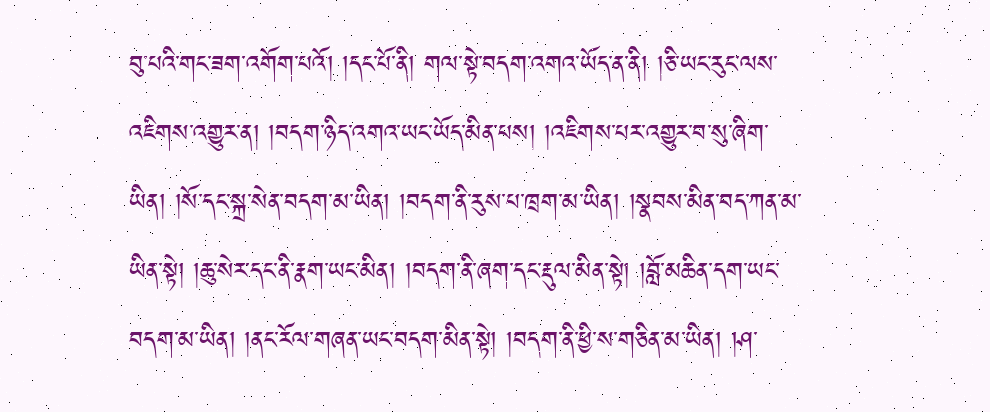བུ་པའི་གང་ཟག་འགོག་པའོ། །དང་པོ་ནི། གལ་སྟེ་བདག་འགའ་ཡོད་ན་ནི། །ཅི་ཡང་རུང་ལས་འཇིགས་འགྱུར་ན། །བདག་ཉིད་འགའ་ཡང་ཡོད་མིན་པས། །འཇིགས་པར་འགྱུར་བ་སུ་ཞིག་ཡིན། །སོ་དང་སྐྲ་སེན་བདག་མ་ཡིན། །བདག་ནི་རུས་པ་ཁྲག་མ་ཡིན། །སྣབས་མིན་བད་ཀན་མ་ཡིན་སྟེ། །ཆུ་སེར་དང་ནི་རྣག་ཡང་མིན། །བདག་ནི་ཞག་དང་རྡུལ་མིན་སྟེ། །བློ་མཆིན་དག་ཡང་བདག་མ་ཡིན། །ནང་རོལ་གཞན་ཡང་བདག་མིན་སྟེ། །བདག་ནི་ཕྱི་ས་གཅིན་མ་ཡིན། །ཤ་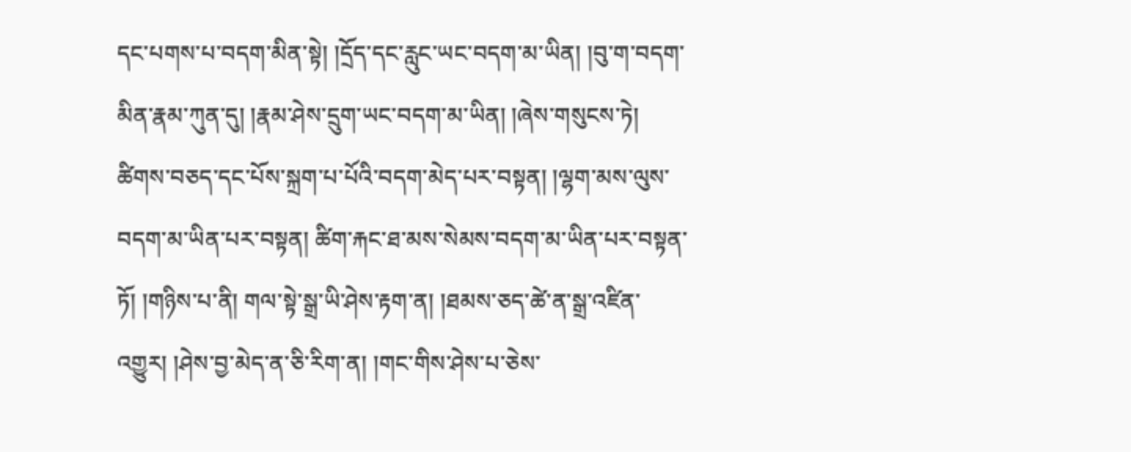དང་པགས་པ་བདག་མིན་སྟེ། །དྲོད་དང་རླུང་ཡང་བདག་མ་ཡིན། །བུ་ག་བདག་མིན་རྣམ་ཀུན་དུ། །རྣམ་ཤེས་དྲུག་ཡང་བདག་མ་ཡིན། །ཞེས་གསུངས་ཏེ། ཚིགས་བཅད་དང་པོས་སྐྲག་པ་པོའི་བདག་མེད་པར་བསྟན། །ལྷག་མས་ལུས་བདག་མ་ཡིན་པར་བསྟན། ཚིག་རྐང་ཐ་མས་སེམས་བདག་མ་ཡིན་པར་བསྟན་ཏོ། །གཉིས་པ་ནི། གལ་སྟེ་སྒྲ་ཡི་ཤེས་རྟག་ན། །ཐམས་ཅད་ཚེ་ན་སྒྲ་འཛིན་འགྱུར། །ཤེས་བྱ་མེད་ན་ཅི་རིག་ན། །གང་གིས་ཤེས་པ་ཅེས་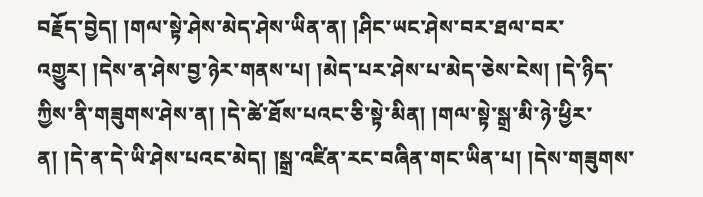བརྗོད་བྱེད། །གལ་སྟེ་ཤེས་མེད་ཤེས་ཡིན་ན། །ཤིང་ཡང་ཤེས་བར་ཐལ་བར་འགྱུར། །དེས་ན་ཤེས་བྱ་ཉེར་གནས་པ། །མེད་པར་ཤེས་པ་མེད་ཅེས་ངེས། །དེ་ཉིད་ཀྱིས་ནི་གཟུགས་ཤེས་ན། །དེ་ཚེ་ཐོས་པའང་ཅི་སྟེ་མིན། །གལ་སྟེ་སྒྲ་མི་ཉེ་ཕྱིར་ན། །དེ་ན་དེ་ཡི་ཤེས་པའང་མེད། །སྒྲ་འཛིན་རང་བཞིན་གང་ཡིན་པ། །དེས་གཟུགས་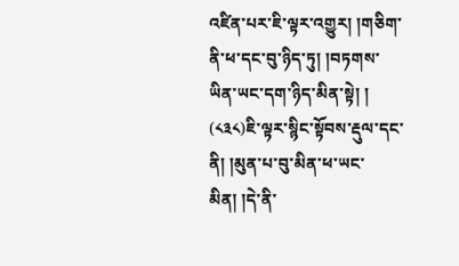འཛིན་པར་ཇི་ལྟར་འགྱུར། །གཅིག་ནི་ཕ་དང་བུ་ཉིད་ཏུ། །བཏགས་ཡིན་ཡང་དག་ཉིད་མིན་སྟེ། ། (༨༣༨)ཇི་ལྟར་སྙིང་སྟོབས་རྡུལ་དང་ནི། །མུན་པ་བུ་མིན་ཕ་ཡང་མིན། །དེ་ནི་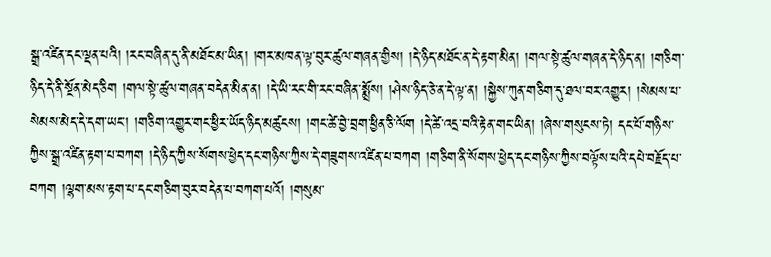སྒྲ་འཛིན་དང་ལྡན་པའི། །རང་བཞིན་དུ་ནི་མཐོང་མ་ཡིན། །གར་མཁན་ལྟ་བུར་ཚུལ་གཞན་གྱིས། །དེ་ཉིད་མཐོང་ན་དེ་རྟག་མིན། །གལ་སྟེ་ཚུལ་གཞན་དེ་ཉིད་ན། །གཅིག་ཉིད་དེ་ནི་སྔོན་མེད་ཅིག །གལ་སྟེ་ཚུལ་གཞན་བདེན་མིན་ན། །དེ་ཡི་རང་གི་རང་བཞིན་སྨྲོས། །ཤེས་ཉིད་ཅེ་ན་དེ་ལྟ་ན། །སྐྱེས་ཀུན་གཅིག་དུ་ཐལ་བར་འགྱུར། །སེམས་པ་སེམས་མེད་དེ་དག་ཡང་། །གཅིག་འགྱུར་གང་ཕྱིར་ཡོད་ཉིད་མཚུངས། །གང་ཚེ་བྱེ་བྲག་ཕྱིན་ཅི་ལོག །དེ་ཚེ་འདྲ་བའི་རྟེན་གང་ཡིན། །ཞེས་གསུངས་ཏེ། དང་པོ་གཉིས་ཀྱིས་སྒྲ་འཛིན་རྟག་པ་བཀག །དེ་ཉིད་ཀྱིས་སོགས་ཕྱེད་དང་གཉིས་ཀྱིས་དེ་གཟུགས་འཛིན་པ་བཀག །གཅིག་ནི་སོགས་ཕྱེད་དང་གཉིས་ཀྱིས་བལྟོས་པའི་དཔེ་བརྗོད་པ་བཀག །ལྷག་མས་རྟག་པ་དང་གཅིག་བུར་བདེན་པ་བཀག་པའོ། །གསུམ་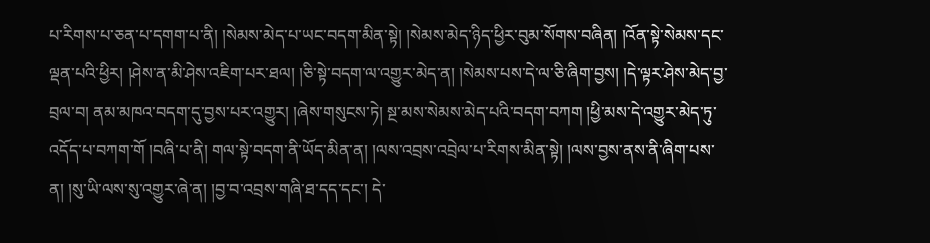པ་རིགས་པ་ཅན་པ་དགག་པ་ནི། །སེམས་མེད་པ་ཡང་བདག་མིན་སྟེ། །སེམས་མེད་ཉིད་ཕྱིར་བུམ་སོགས་བཞིན། །འོན་སྟེ་སེམས་དང་ལྡན་པའི་ཕྱིར། །ཤེས་ན་མི་ཤེས་འཇིག་པར་ཐལ། །ཅི་སྟེ་བདག་ལ་འགྱུར་མེད་ན། །སེམས་པས་དེ་ལ་ཅི་ཞིག་བྱས། །དེ་ལྟར་ཤེས་མེད་བྱ་བྲལ་བ། ནམ་མཁའ་བདག་དུ་བྱས་པར་འགྱུར། །ཞེས་གསུངས་ཏེ། སྔ་མས་སེམས་མེད་པའི་བདག་བཀག །ཕྱི་མས་དེ་འགྱུར་མེད་ཏུ་འདོད་པ་བཀག་གོ །བཞི་པ་ནི། གལ་སྟེ་བདག་ནི་ཡོད་མིན་ན། །ལས་འབྲས་འབྲེལ་པ་རིགས་མིན་སྟེ། །ལས་བྱས་ནས་ནི་ཞིག་པས་ན། །སུ་ཡི་ལས་སུ་འགྱུར་ཞེ་ན། །བྱ་བ་འབྲས་གཞི་ཐ་དད་དང་། དེ་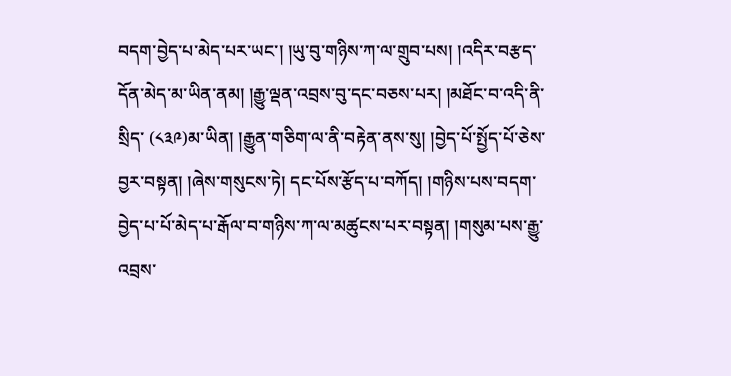བདག་བྱེད་པ་མེད་པར་ཡང་། །ཡུ་བུ་གཉིས་ཀ་ལ་གྲུབ་པས། །འདིར་བརྩད་དོན་མེད་མ་ཡིན་ནམ། །རྒྱུ་ལྡན་འབྲས་བུ་དང་བཅས་པར། །མཐོང་བ་འདི་ནི་སྲིད་ (༨༣༩)མ་ཡིན། །རྒྱུན་གཅིག་ལ་ནི་བརྟེན་ནས་སུ། །བྱེད་པོ་སྤྱོད་པོ་ཅེས་བྱར་བསྟན། །ཞེས་གསུངས་ཏེ། དང་པོས་རྩོད་པ་བཀོད། །གཉིས་པས་བདག་བྱེད་པ་པོ་མེད་པ་རྒོལ་བ་གཉིས་ཀ་ལ་མཚུངས་པར་བསྟན། །གསུམ་པས་རྒྱུ་འབྲས་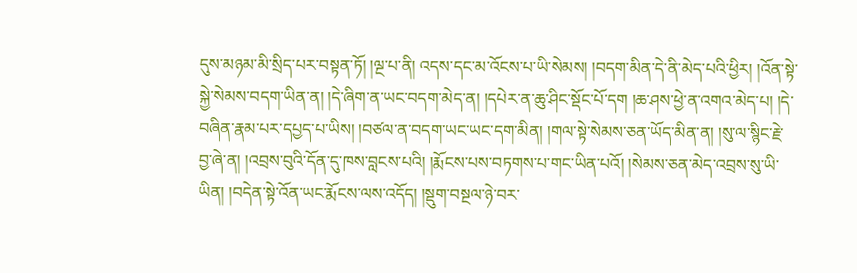དུས་མཉམ་མི་སྲིད་པར་བསྟན་ཏོ། །ལྔ་པ་ནི། འདས་དང་མ་འོངས་པ་ཡི་སེམས། །བདག་མིན་དེ་ནི་མེད་པའི་ཕྱིར། །འོན་སྟེ་སྐྱེ་སེམས་བདག་ཡིན་ན། །དེ་ཞིག་ན་ཡང་བདག་མེད་ན། །དཔེར་ན་ཆུ་ཤིང་སྡོང་པོ་དག །ཆ་ཤས་ཕྱེ་ན་འགའ་མེད་པ། །དེ་བཞིན་རྣམ་པར་དཔྱད་པ་ཡིས། །བཙལ་ན་བདག་ཡང་ཡང་དག་མིན། །གལ་སྟེ་སེམས་ཅན་ཡོད་མིན་ན། །སུ་ལ་སྙིང་རྗེ་བྱ་ཞེ་ན། །འབྲས་བུའི་དོན་དུ་ཁས་བླངས་པའི། །རྨོངས་པས་བཏགས་པ་གང་ཡིན་པའོ། །སེམས་ཅན་མེད་འབྲས་སུ་ཡི་ཡིན། །བདེན་སྟེ་འོན་ཡང་རྨོངས་ལས་འདོད། །སྡུག་བསྔལ་ཉེ་བར་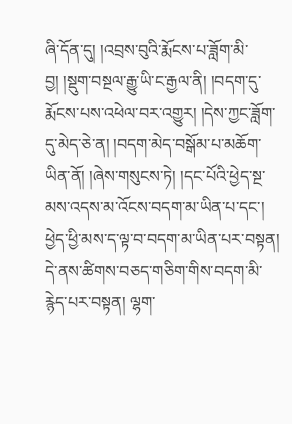ཞི་དོན་དུ། །འབྲས་བུའི་རྨོངས་པ་ཟློག་མི་བྱ། །སྡུག་བསྔལ་རྒྱུ་ཡི་ང་རྒྱལ་ནི། །བདག་དུ་རྨོངས་པས་འཕེལ་བར་འགྱུར། །དེས་ཀྱང་ཟློག་དུ་མེད་ཅེ་ན། །བདག་མེད་བསྒོམ་པ་མཆོག་ཡིན་ནོ། །ཞེས་གསུངས་ཏེ། །དང་པོའི་ཕྱེད་སྔ་མས་འདས་མ་འོངས་བདག་མ་ཡིན་པ་དང་། ཕྱེད་ཕྱི་མས་ད་ལྟ་བ་བདག་མ་ཡིན་པར་བསྟན། དེ་ནས་ཚིགས་བཅད་གཅིག་གིས་བདག་མི་རྙེད་པར་བསྟན། ལྷག་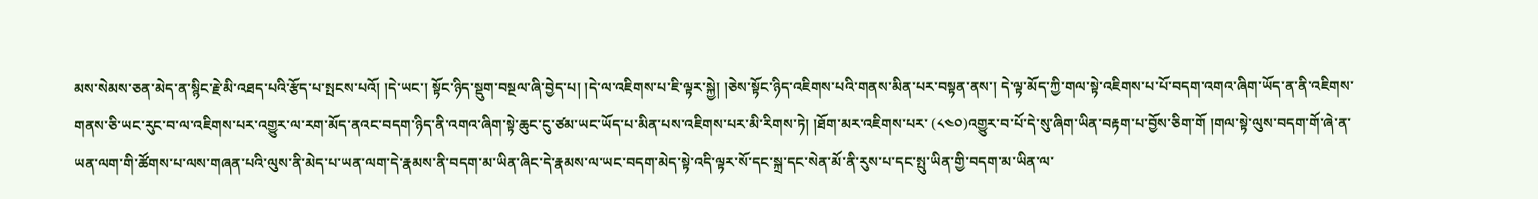མས་སེམས་ཅན་མེད་ན་སྙིང་རྗེ་མི་འཐད་པའི་རྩོད་པ་སྤངས་པའོ། །དེ་ཡང་། སྟོང་ཉིད་སྡུག་བསྔལ་ཞི་བྱེད་པ། །དེ་ལ་འཇིགས་པ་ཇི་ལྟར་སྐྱེ། །ཅེས་སྟོང་ཉིད་འཇིགས་པའི་གནས་མིན་པར་བསྟན་ནས་། དེ་ལྟ་མོད་ཀྱི་གལ་སྟེ་འཇིགས་པ་པོ་བདག་འགའ་ཞིག་ཡོད་ན་ནི་འཇིགས་གནས་ཅི་ཡང་རུང་བ་ལ་འཇིགས་པར་འགྱུར་ལ་རག་མོད་ནའང་བདག་ཉིད་ནི་འགའ་ཞིག་སྟེ་ཆུང་ངུ་ཙམ་ཡང་ཡོད་པ་མིན་པས་འཇིགས་པར་མི་རིགས་ཏེ། །ཐོག་མར་འཇིགས་པར་ (༨༤༠)འགྱུར་བ་པོ་དེ་སུ་ཞིག་ཡིན་བརྟག་པ་བྱོས་ཅིག་གོ །གལ་སྟེ་ལུས་བདག་གོ་ཞེ་ན་ཡན་ལག་གི་ཚོགས་པ་ལས་གཞན་པའི་ལུས་ནི་མེད་པ་ཡན་ལག་དེ་རྣམས་ནི་བདག་མ་ཡིན་ཞིང་དེ་རྣམས་ལ་ཡང་བདག་མེད་སྟེ་འདི་ལྟར་སོ་དང་སྐྲ་དང་སེན་མོ་ནི་རུས་པ་དང་སྤུ་ཡིན་གྱི་བདག་མ་ཡིན་ལ་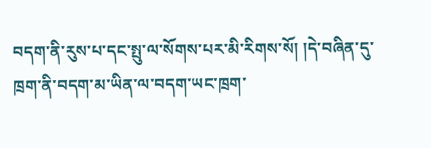བདག་ནི་རུས་པ་དང་སྤུ་ལ་སོགས་པར་མི་རིགས་སོ། །དེ་བཞིན་དུ་ཁྲག་ནི་བདག་མ་ཡིན་ལ་བདག་ཡང་ཁྲག་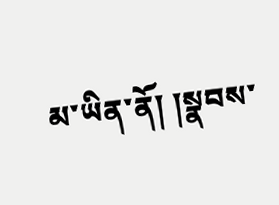མ་ཡིན་ནོ། །སྣབས་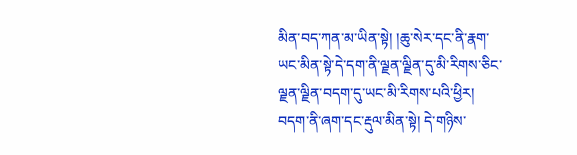མིན་བད་ཀན་མ་ཡིན་སྟེ། །ཆུ་སེར་དང་ནི་རྣག་ཡང་མིན་སྟེ་དེ་དག་ནི་ལྗན་ལྗིན་དུ་མི་རིགས་ཅིང་ལྗན་ལྗིན་བདག་དུ་ཡང་མི་རིགས་པའི་ཕྱིར། བདག་ནི་ཞག་དང་རྡུལ་མིན་སྟེ། དེ་གཉིས་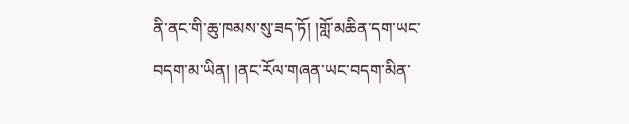ནི་ནང་གི་ཆུ་ཁམས་སུ་ཟད་ཏོ། །གློ་མཆིན་དག་ཡང་བདག་མ་ཡིན། །ནང་རོལ་གཞན་ཡང་བདག་མིན་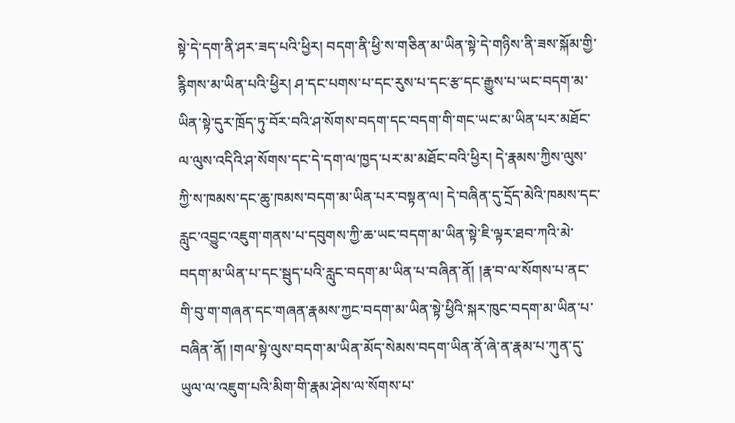སྟེ་དེ་དག་ནི་ཤར་ཟད་པའི་ཕྱིར། བདག་ནི་ཕྱི་ས་གཅིན་མ་ཡིན་སྟེ་དེ་གཉིས་ནི་ཟས་སྐོམ་གྱི་རྙིགས་མ་ཡིན་པའི་ཕྱིར། ཤ་དང་པགས་པ་དང་རུས་པ་དང་རྩ་དང་རྒྱུས་པ་ཡང་བདག་མ་ཡིན་སྟེ་དུར་ཁྲོད་ཏུ་བོར་བའི་ཤ་སོགས་བདག་དང་བདག་གི་གང་ཡང་མ་ཡིན་པར་མཐོང་ལ་ལུས་འདིའི་ཤ་སོགས་དང་དེ་དག་ལ་ཁྱད་པར་མ་མཐོང་བའི་ཕྱིར། དེ་རྣམས་ཀྱིས་ལུས་ཀྱི་ས་ཁམས་དང་ཆུ་ཁམས་བདག་མ་ཡིན་པར་བསྟན་ལ། དེ་བཞིན་དུ་དྲོད་མེའི་ཁམས་དང་རླུང་འབྱུང་འཇུག་གནས་པ་དབུགས་ཀྱི་ཆ་ཡང་བདག་མ་ཡིན་སྟེ་ཇི་ལྟར་ཐབ་ཀའི་མེ་བདག་མ་ཡིན་པ་དང་སྦུད་པའི་རླུང་བདག་མ་ཡིན་པ་བཞིན་ནོ། །རྣ་བ་ལ་སོགས་པ་ནང་གི་བུ་ག་གཞན་དང་གཞན་རྣམས་ཀྱང་བདག་མ་ཡིན་སྟེ་ཕྱིའི་སྐར་ཁུང་བདག་མ་ཡིན་པ་བཞིན་ནོ། །གལ་སྟེ་ལུས་བདག་མ་ཡིན་མོད་སེམས་བདག་ཡིན་ནོ་ཞེ་ན་རྣམ་པ་ཀུན་དུ་ཡུལ་ལ་འཇུག་པའི་མིག་གི་རྣམ་ཤེས་ལ་སོགས་པ་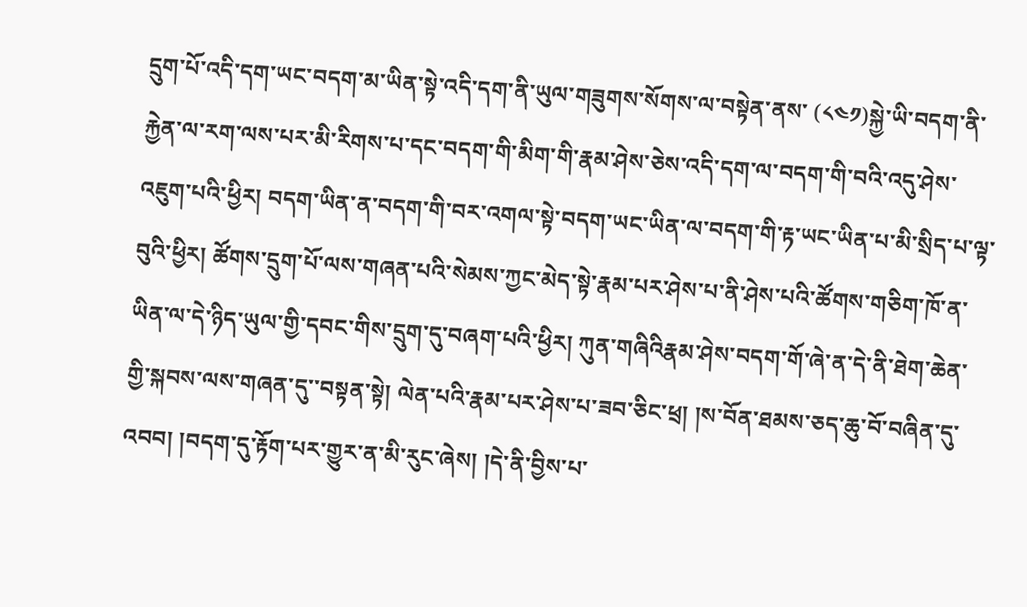དྲུག་པོ་འདི་དག་ཡང་བདག་མ་ཡིན་སྟེ་འདི་དག་ནི་ཡུལ་གཟུགས་སོགས་ལ་བསྟེན་ནས་ (༨༤༡)སྐྱེ་ཡི་བདག་ནི་རྐྱེན་ལ་རག་ལས་པར་མི་རིགས་པ་དང་བདག་གི་མིག་གི་རྣམ་ཤེས་ཅེས་འདི་དག་ལ་བདག་གི་བའི་འདུ་ཤེས་འཇུག་པའི་ཕྱིར། བདག་ཡིན་ན་བདག་གི་བར་འགལ་སྟེ་བདག་ཡང་ཡིན་ལ་བདག་གི་རྟ་ཡང་ཡིན་པ་མི་སྲིད་པ་ལྟ་བུའི་ཕྱིར། ཚོགས་དྲུག་པོ་ལས་གཞན་པའི་སེམས་ཀྱང་མེད་སྟེ་རྣམ་པར་ཤེས་པ་ནི་ཤེས་པའི་ཚོགས་གཅིག་ཁོ་ན་ཡིན་ལ་དེ་ཉིད་ཡུལ་གྱི་དབང་གིས་དྲུག་དུ་བཞག་པའི་ཕྱིར། ཀུན་གཞིའིརྣམ་ཤེས་བདག་གོ་ཞེ་ན་དེ་ནི་ཐེག་ཆེན་གྱི་སྐབས་ལས་གཞན་དུ་་བསྟན་སྟེ། ལེན་པའི་རྣམ་པར་ཤེས་པ་ཟབ་ཅིང་ཕྲ། །ས་བོན་ཐམས་ཅད་ཆུ་བོ་བཞིན་དུ་འབབ། །བདག་དུ་རྟོག་པར་གྱུར་ན་མི་རུང་ཞེས། །དེ་ནི་བྱིས་པ་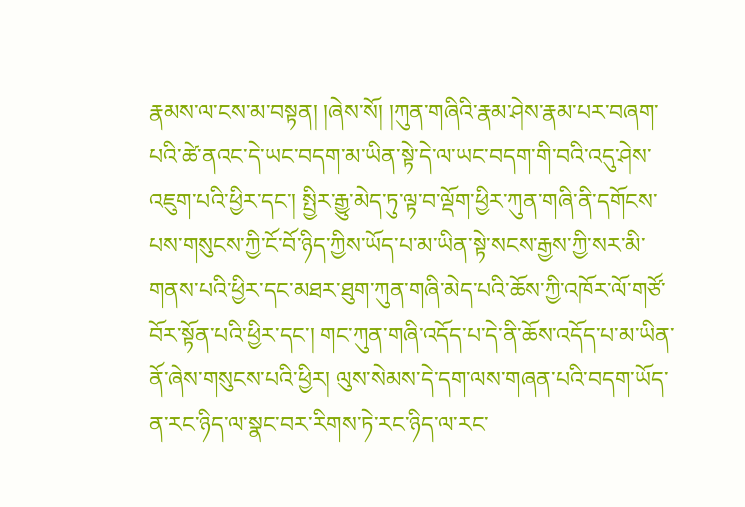རྣམས་ལ་ངས་མ་བསྟན། །ཞེས་སོ། །ཀུན་གཞིའི་རྣམ་ཤེས་རྣམ་པར་བཞག་པའི་ཚེ་ནའང་དེ་ཡང་བདག་མ་ཡིན་སྟེ་དེ་ལ་ཡང་བདག་གི་བའི་འདུ་ཤེས་འཇུག་པའི་ཕྱིར་དང་། སྤྱིར་རྒྱུ་མེད་ཏུ་ལྟ་བ་ལྡོག་ཕྱིར་ཀུན་གཞི་ནི་དགོངས་པས་གསུངས་ཀྱི་ངོ་བོ་ཉིད་ཀྱིས་ཡོད་པ་མ་ཡིན་སྟེ་སངས་རྒྱས་ཀྱི་སར་མི་གནས་པའི་ཕྱིར་དང་མཐར་ཐུག་ཀུན་གཞི་མེད་པའི་ཆོས་ཀྱི་འཁོར་ལོ་གཙོ་བོར་སྟོན་པའི་ཕྱིར་དང་། གང་ཀུན་གཞི་འདོད་པ་དེ་ནི་ཆོས་འདོད་པ་མ་ཡིན་ནོ་ཞེས་གསུངས་པའི་ཕྱིར། ལུས་སེམས་དེ་དག་ལས་གཞན་པའི་བདག་ཡོད་ན་རང་ཉིད་ལ་སྣང་བར་རིགས་ཏེ་རང་ཉིད་ལ་རང་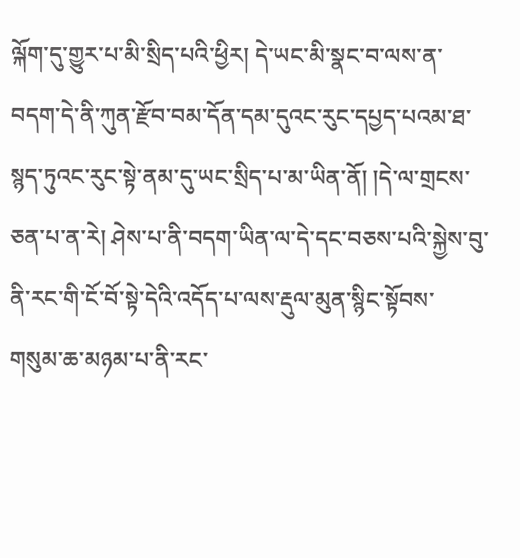ལྐོག་དུ་གྱུར་པ་མི་སྲིད་པའི་ཕྱིར། དེ་ཡང་མི་སྣང་བ་ལས་ན་བདག་དེ་ནི་ཀུན་རྫོབ་བམ་དོན་དམ་དུའང་རུང་དཔྱད་པའམ་ཐ་སྙད་ཏུའང་རུང་སྟེ་ནམ་དུ་ཡང་སྲིད་པ་མ་ཡིན་ནོ། །དེ་ལ་གྲངས་ཅན་པ་ན་རེ། ཤེས་པ་ནི་བདག་ཡིན་ལ་དེ་དང་བཅས་པའི་སྐྱེས་བུ་ནི་རང་གི་ངོ་བོ་སྟེ་དེའི་འདོད་པ་ལས་རྡུལ་མུན་སྙིང་སྟོབས་གསུམ་ཆ་མཉམ་པ་ནི་རང་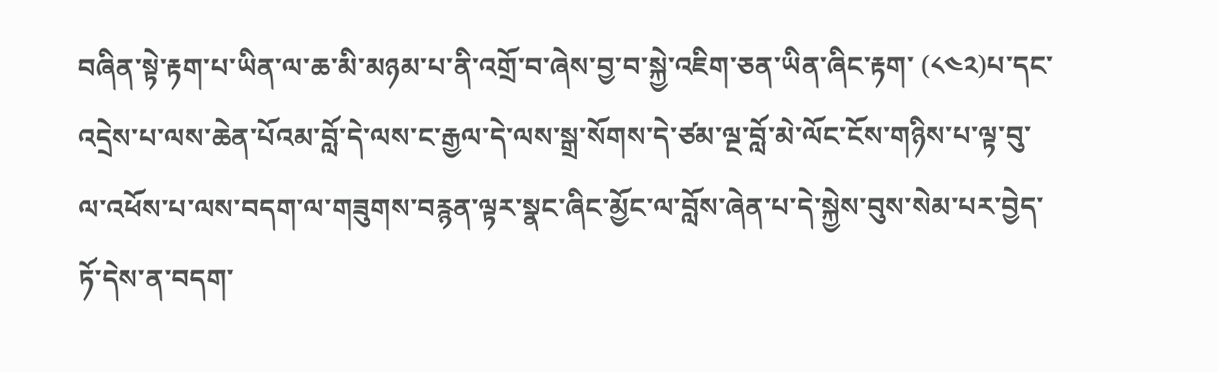བཞིན་སྟེ་རྟག་པ་ཡིན་ལ་ཆ་མི་མཉམ་པ་ནི་འགྲོ་བ་ཞེས་བྱ་བ་སྐྱེ་འཇིག་ཅན་ཡིན་ཞིང་རྟག་ (༨༤༢)པ་དང་འདྲེས་པ་ལས་ཆེན་པོའམ་བློ་དེ་ལས་ང་རྒྱལ་དེ་ལས་སྒྲ་སོགས་དེ་ཙམ་ལྔ་བློ་མེ་ལོང་ངོས་གཉིས་པ་ལྟ་བུ་ལ་འཕོས་པ་ལས་བདག་ལ་གཟུགས་བརྙན་ལྟར་སྣང་ཞིང་མྱོང་ལ་བློས་ཞེན་པ་དེ་སྐྱེས་བུས་སེམ་པར་བྱེད་ཏོ་དེས་ན་བདག་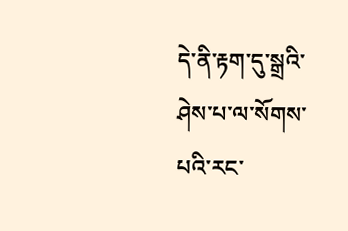དེ་ནི་རྟག་དུ་སྒྲའི་ཤེས་པ་ལ་སོགས་པའི་རང་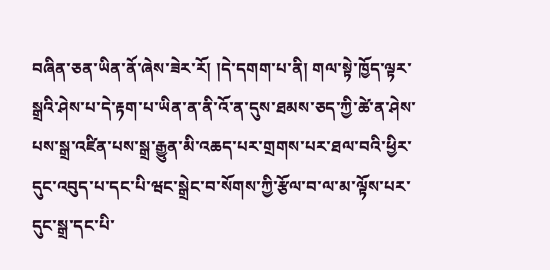བཞིན་ཅན་ཡིན་ནོ་ཞེས་ཟེར་རོ། །དེ་དགག་པ་ནི། གལ་སྟེ་ཁྱོད་ལྟར་སྒྲའི་ཤེས་པ་དེ་རྟག་པ་ཡིན་ན་ནི་འོ་ན་དུས་ཐམས་ཅད་ཀྱི་ཚེ་ན་ཤེས་པས་སྒྲ་འཛིན་པས་སྒྲ་རྒྱུན་མི་འཆད་པར་གྲགས་པར་ཐལ་བའི་ཕྱིར་དུང་འབུད་པ་དང་པི་ཝང་སྒྲེང་བ་སོགས་ཀྱི་རྩོལ་བ་ལ་མ་ལྟོས་པར་དུང་སྒྲ་དང་པི་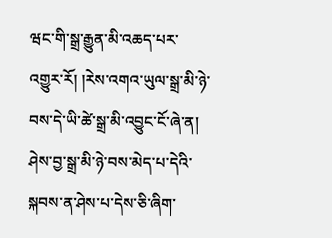ཝང་གི་སྒྲ་རྒྱུན་མི་འཆད་པར་འགྱུར་རོ། །རེས་འགའ་ཡུལ་སྒྲ་མི་ཉེ་བས་དེ་ཡི་ཚེ་སྒྲ་མི་འབྱུང་ངོ་ཞེ་ན། ཤེས་བྱ་སྒྲ་མི་ཉེ་བས་མེད་པ་དེའི་སྐབས་ན་ཤེས་པ་དེས་ཅི་ཞིག་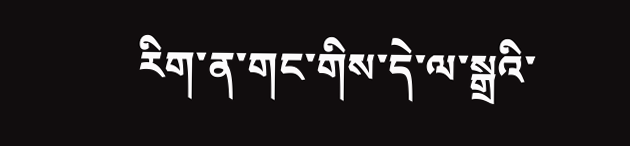རིག་ན་གང་གིས་དེ་ལ་སྒྲའི་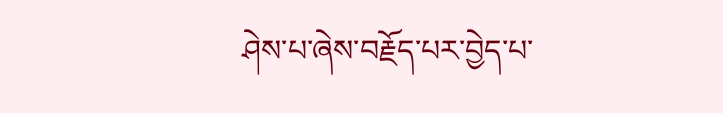ཤེས་པ་ཞེས་བརྗོད་པར་བྱེད་པ་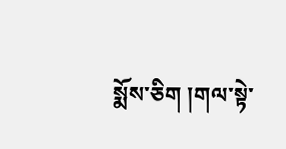སྨོས་ཅིག །གལ་སྟེ་